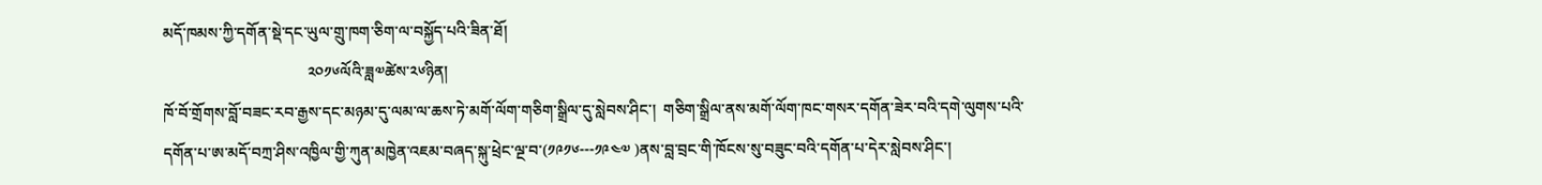མདོ་ཁམས་ཀྱི་དགོན་སྡེ་དང་ཡུལ་གྲུ་ཁག་ཅིག་ལ་བསྐྱོད་པའི་ཟིན་ཐོ།
                                     ༢༠༡༦ལོའི་ཟླ༧ཚེས་༢༦ཉིན།
ཁོ་བོ་གྲོགས་བློ་བཟང་རབ་རྒྱས་དང་མཉམ་དུ་ལམ་ལ་ཆས་ཏེ་མགོ་ལོག་གཅིག་སྒྲིལ་དུ་སླེབས་ཤིང་།  གཅིག་སྒྲིལ་ནས་མགོ་ལོག་ཁང་གསར་དགོན་ཟེར་བའི་དགེ་ལུགས་པའི་དགོན་པ་ཨ་མདོ་བཀྲ་ཤིས་འཁྱིལ་གྱི་ཀུན་མཁྱེན་འཇམ་བཞད་སྐུ་ཕྲེང་ལྔ་བ་(༡༩༡༦---༡༩༤༧ )ནས་བླ་བྲང་གི་ཁོངས་སུ་བཟུང་བའི་དགོན་པ་དེར་སླེབས་ཤིང་།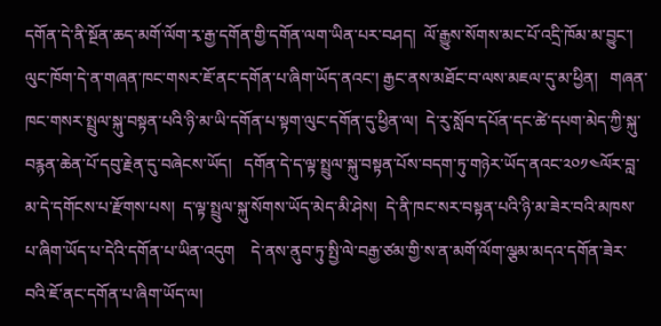དགོན་དེ་ནི་སྔོན་ཆད་མགོ་ལོག་རྭ་རྒྱ་དགོན་གྱི་དགོན་ལག་ཡིན་པར་བཤད།  ལོ་རྒྱུས་སོགས་མང་པོ་འདྲི་ཁོམ་མ་བྱུང་།   ལུང་ཁོག་དེ་ན་གཞན་ཁང་གསར་ཇོ་ནང་དགོན་པ་ཞིག་ཡོད་ནའང་། རྒྱང་ནས་མཐོང་བ་ལས་མཇལ་དུ་མ་ཕྱིན།   གཞན་ཁང་གསར་སྤྲུལ་སྐུ་བསྟན་པའི་ཉི་མ་ཡི་དགོན་པ་སྟག་ལུང་དགོན་དུ་ཕྱིན་ལ།  དེ་རུ་སློབ་དཔོན་དང་ཚེ་དཔག་མེད་ཀྱི་སྐུ་བརྙན་ཆེན་པོ་དབུ་རྗེན་དུ་བཞེངས་ཡོད།   དགོན་དེ་ད་ལྟ་སྤྲུལ་སྐུ་བསྟན་པོས་བདག་ཏུ་གཉེར་ཡོད་ནའང་༢༠༡༤ལོར་བླ་མ་དེ་དགོངས་པ་རྫོགས་པས།  ད་ལྟ་སྤྲུལ་སྐུ་སོགས་ཡོད་མེད་མི་ཤེས།  དེ་ནི་ཁང་སར་བསྟན་པའི་ཉི་མ་ཟེར་བའི་མཁས་པ་ཞིག་ཡོད་པ་དེའི་དགོན་པ་ཡིན་འདུག    དེ་ནས་ནུབ་ཏུ་སྤྱི་ལེ་བརྒྱ་ཙམ་གྱི་ས་ན་མགོ་ལོག་ལྕམ་མདའ་དགོན་ཟེར་བའི་ཇོ་ནང་དགོན་པ་ཞིག་ཡོད་ལ།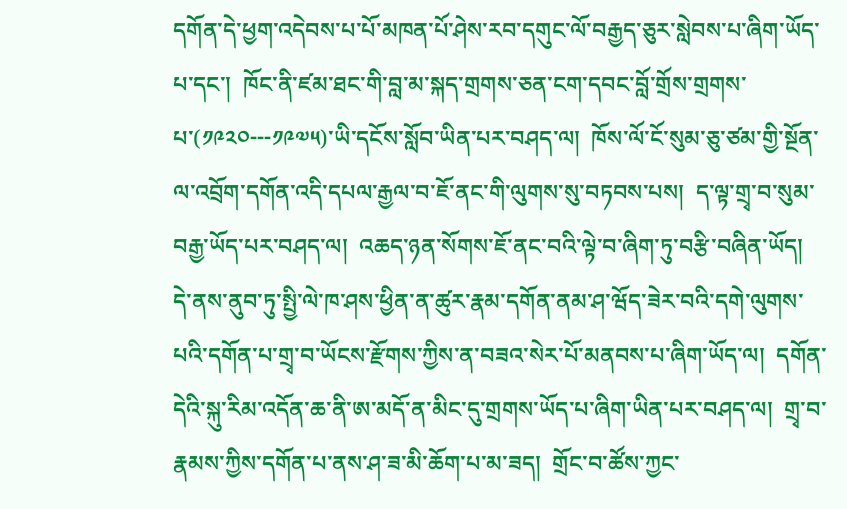དགོན་དེ་ཕྱག་འདེབས་པ་པོ་མཁན་པོ་ཤེས་རབ་དགུང་ལོ་བརྒྱད་ཅུར་སླེབས་པ་ཞིག་ཡོད་པ་དང་།  ཁོང་ནི་ཛམ་ཐང་གི་བླ་མ་སྐད་གྲགས་ཅན་ངག་དབང་བློ་གྲོས་གྲགས་པ་(༡༩༢༠---༡༩༧༥)་ཡི་དངོས་སློབ་ཡིན་པར་བཤད་ལ།  ཁོས་ལོ་ངོ་སུམ་ཅུ་ཙམ་གྱི་སྔོན་ལ་འབྲོག་དགོན་འདི་དཔལ་རྒྱལ་བ་ཇོ་ནང་གི་ལུགས་སུ་བཏབས་པས།  ད་ལྟ་གྲྭ་བ་སུམ་བརྒྱ་ཡོད་པར་བཤད་ལ།  འཆད་ཉན་སོགས་ཇོ་ནང་བའི་ལྟེ་བ་ཞིག་ཏུ་བརྩི་བཞིན་ཡོད།  དེ་ནས་ནུབ་ཏུ་སྤྱི་ལེ་ཁ་ཤས་ཕྱིན་ན་ཚུར་རྣམ་དགོན་ནམ་ཤ་ཝོད་ཟེར་བའི་དགེ་ལུགས་པའི་དགོན་པ་གྲྭ་བ་ཡོངས་རྫོགས་ཀྱིས་ན་བཟའ་སེར་པོ་མནབས་པ་ཞིག་ཡོད་ལ།  དགོན་དེའི་སྐུ་རིམ་འདོན་ཆ་ནི་ཨ་མདོ་ན་མིང་དུ་གྲགས་ཡོད་པ་ཞིག་ཡིན་པར་བཤད་ལ།  གྲྭ་བ་རྣམས་ཀྱིས་དགོན་པ་ནས་ཤ་ཟ་མི་ཆོག་པ་མ་ཟད།  གྲོང་བ་ཚོས་ཀྱང་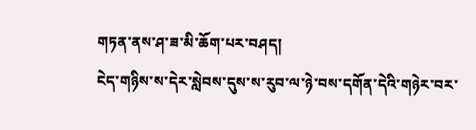གཏན་ནས་ཤ་ཟ་མི་ཆོག་པར་བཤད།
ངེད་གཉིས་ས་དེར་སླེབས་དུས་ས་རུབ་ལ་ཉེ་བས་དགོན་དེའི་གཉེར་བར་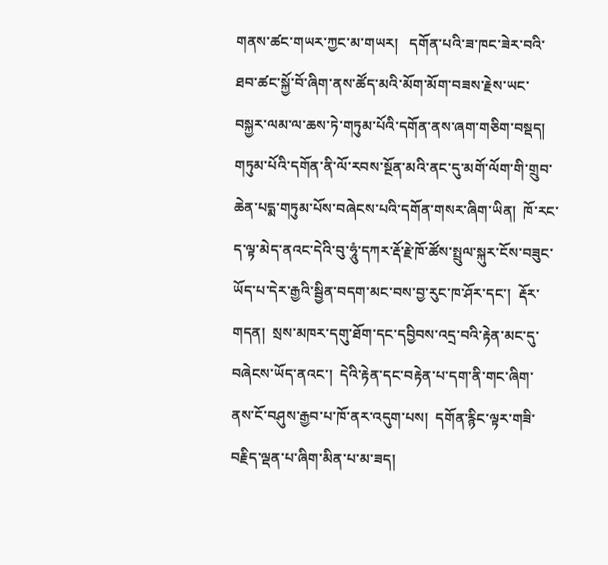གནས་ཚང་གཡར་ཀྱང་མ་གཡར།   དགོན་པའི་ཟ་ཁང་ཟེར་བའི་ཐབ་ཚང་སྐྱོ་བོ་ཞིག་ནས་ཚོད་མའི་མོག་མོག་བཟས་རྗེས་ཡང་བསྐྱར་ལམ་ལ་ཆས་ཏེ་གཏུམ་པོའི་དགོན་ནས་ཞག་གཅིག་བསྡད།   གཏུམ་པོའི་དགོན་ནི་ལོ་རབས་སྔོན་མའི་ནང་དུ་མགོ་ལོག་གི་གྲུབ་ཆེན་པདྨ་གཏུམ་པོས་བཞེངས་པའི་དགོན་གསར་ཞིག་ཡིན།  ཁོ་རང་ད་ལྟ་མེད་ནའང་དེའི་བུ་ཧཱུཾ་དཀར་རྡོ་རྗེ་ཁོ་ཚོས་སྤྲུལ་སྐུར་ངོས་བཟུང་ཡོད་པ་དེར་རྒྱའི་སྦྱིན་བདག་མང་བས་བྱ་རུང་ཁ་ཤོར་དང་།  རྡོར་གདན།  སྲས་མཁར་དགུ་ཐོག་དང་དབྱིབས་འདྲ་བའི་རྟེན་མང་དུ་བཞེངས་ཡོད་ནའང་།  དེའི་རྟེན་དང་བརྟེན་པ་དག་ནི་གང་ཞིག་ནས་ངོ་བཤུས་རྒྱབ་པ་ཁོ་ནར་འདུག་པས།  དགོན་རྙིང་ལྟར་གཟི་བརྗིད་ལྡན་པ་ཞིག་མིན་པ་མ་ཟད།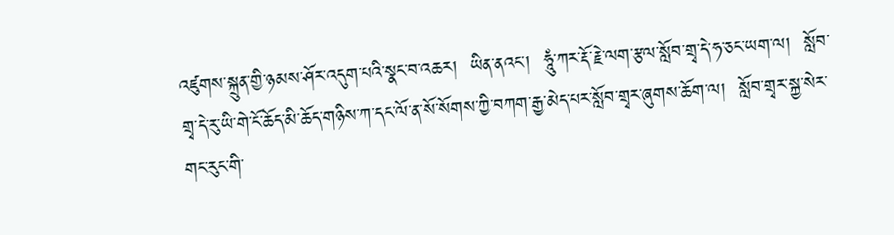འཛུགས་སྐྲུན་གྱི་ཉམས་ཤོར་འདུག་པའི་སྣང་བ་འཆར།  ཡིན་ནའང་།  ཧཱུཾ་ཀར་རྡོ་རྗེ་ལག་རྩལ་སློབ་གྲྭ་དེ་ཧ་ཅང་ཡག་ལ།  སློབ་གྲྭ་དེ་རུ་ཡི་གེ་ངོ་ཆོད་མི་ཆོད་གཉིས་ཀ་དང་ལོ་ན་སོ་སོགས་ཀྱི་བཀག་རྒྱ་མེད་པར་སློབ་གྲྭར་ཞུགས་ཆོག་ལ།  སློབ་གྲྭར་སྐྱ་སེར་གང་རུང་གི་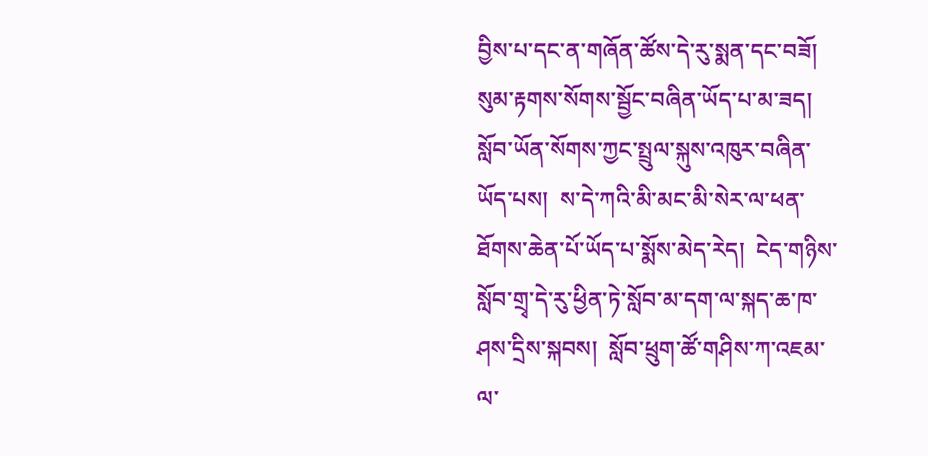བྱིས་པ་དང་ན་གཞོན་ཚོས་དེ་རུ་སྨན་དང་བཟོ།  སུམ་རྟགས་སོགས་སྦྱོང་བཞིན་ཡོད་པ་མ་ཟད།  སློབ་ཡོན་སོགས་ཀྱང་སྤྲུལ་སྐུས་འཁུར་བཞིན་ཡོད་པས།  ས་དེ་ཀའི་མི་མང་མི་སེར་ལ་ཕན་ཐོགས་ཆེན་པོ་ཡོད་པ་སྨོས་མེད་རེད།  ངེད་གཉིས་སློབ་གྲྭ་དེ་རུ་ཕྱིན་ཏེ་སློབ་མ་དག་ལ་སྐད་ཆ་ཁ་ཤས་དྲིས་སྐབས།  སློབ་ཕྲུག་ཚོ་གཤིས་ཀ་འཇམ་ལ་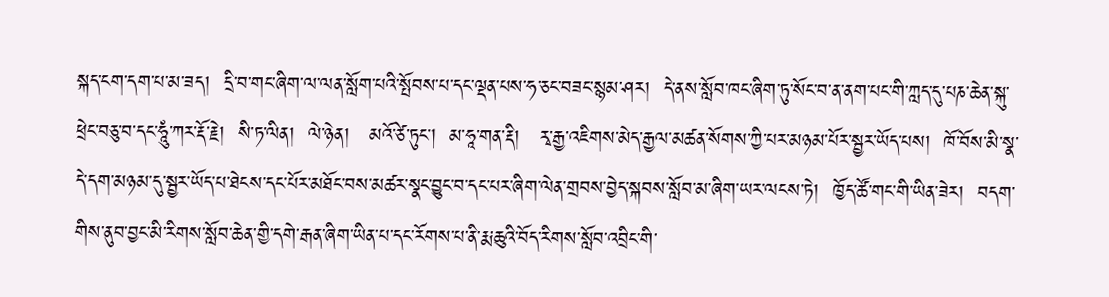སྐད་ངག་དག་པ་མ་ཟད།  དྲི་བ་གང་ཞིག་ལ་ལན་སློག་པའི་སྤོབས་པ་དང་ལྡན་པས་ཧ་ཅང་བཟང་སྙམ་ཤར།  དེ་ནས་སློབ་ཁང་ཞིག་ཏུ་སོང་བ་ན་ནག་པང་གི་ཀླད་དུ་པཎ་ཆེན་སྐུ་ཕྲེང་བཅུ་བ་དང་ཧཱུཾ་ཀར་རྡོ་རྗེ།  སི་ཏ་ལིན།  ལེ་ཉེན།   མའོ་ཙེ་ཏུང།  མ་ཧཱ་གན་རྡི།   རྭ་རྒྱ་འཇིགས་མེད་རྒྱལ་མཚན་སོགས་ཀྱི་པར་མཉམ་པོར་སྦྱར་ཡོད་པས།  ཁོ་བོས་མི་སྣ་དེ་དག་མཉམ་དུ་སྦྱར་ཡོད་པ་ཐེངས་དང་པོར་མཐོང་བས་མཚར་སྣང་བྱུང་བ་དང་པར་ཞིག་ལེན་གྲབས་བྱེད་སྐབས་སློབ་མ་ཞིག་ཡར་ལངས་ཏེ།  ཁྱོད་ཚོ་གང་གི་ཡིན་ཟེར།  བདག་གིས་ནུབ་བྱང་མི་རིགས་སློབ་ཆེན་གྱི་དགེ་རྒན་ཞིག་ཡིན་པ་དང་རོགས་པ་ནི་རྨ་ཆུའི་བོད་རིགས་སློབ་འབྲིང་གི་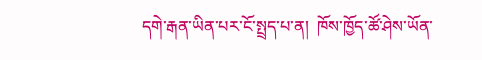དགེ་རྒན་ཡིན་པར་ངོ་སྤྲད་པ་ན།  ཁོས་ཁྱོད་ཚོ་ཤེས་ཡོན་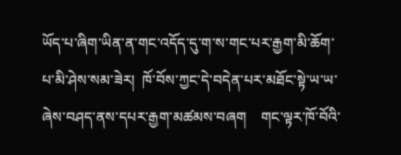ཡོད་པ་ཞིག་ཡིན་ན་གང་འདོད་དུ་ག་ས་གང་པར་རྒྱག་མི་ཆོག་པ་མི་ཤེས་སམ་ཟེར།  ཁོ་བོས་ཀྱང་དེ་བདེན་པར་མཐོང་སྟེ་ཡ་ཡ་ཞེས་བཤད་ནས་དཔར་རྒྱག་མཚམས་བཞག    གང་ལྟར་ཁོ་བོའི་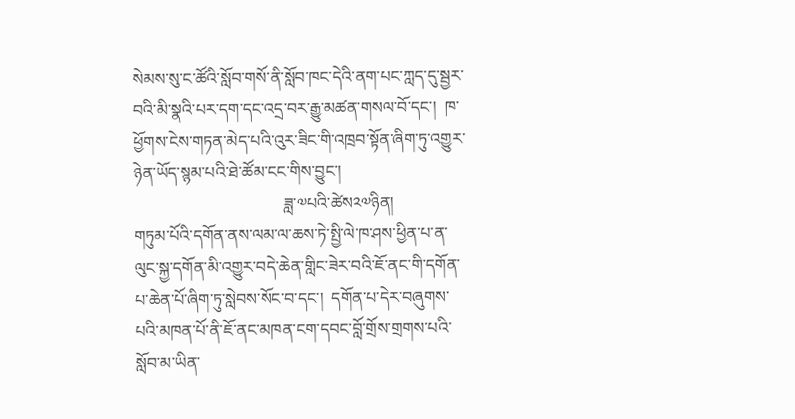སེམས་སུ་ང་ཚོའི་སློབ་གསོ་ནི་སློབ་ཁང་དེའི་ནག་པང་ཀླད་དུ་སྦྱར་བའི་མི་སྣའི་པར་དག་དང་འདྲ་བར་རྒྱུ་མཚན་གསལ་བོ་དང་།  ཁ་ཕྱོགས་ངེས་གཏན་མེད་པའི་འུར་ཟིང་གི་འཁྲབ་སྟོན་ཞིག་ཏུ་འགྱུར་ཉེན་ཡོད་སྙམ་པའི་ཐེ་ཚོམ་ངང་གིས་བྱུང་།
                                    ཟླ་༧པའི་ཚེས༢༧ཉིན།
གཏུམ་པོའི་དགོན་ནས་ལམ་ལ་ཆས་ཏེ་སྤྱི་ལེ་ཁ་ཤས་ཕྱིན་པ་ན་ལུང་སྐྱ་དགོན་མི་འགྱུར་བདེ་ཆེན་གླིང་ཟེར་བའི་ཇོ་ནང་གི་དགོན་པ་ཆེན་པོ་ཞིག་ཏུ་སླེབས་སོང་བ་དང་།  དགོན་པ་དེར་བཞུགས་པའི་མཁན་པོ་ནི་ཇོ་ནང་མཁན་ངག་དབང་བློ་གྲོས་གྲགས་པའི་སློབ་མ་ཡིན་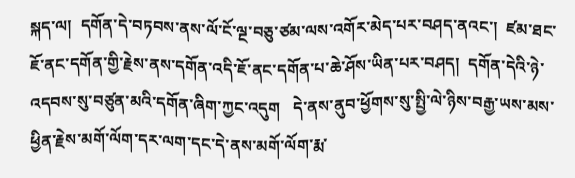སྐད་ལ།  དགོན་དེ་བཏབས་ནས་ལོ་ངོ་ལྔ་བཅུ་ཙམ་ལས་འགོར་མེད་པར་བཤད་ནའང་།  ཛམ་ཐང་ཇོ་ནང་དགོན་གྱི་རྗེས་ནས་དགོན་འདི་ཇོ་ནང་དགོན་པ་ཆེ་ཤོས་ཡིན་པར་བཤད།  དགོན་དེའི་ཉེ་འདབས་སུ་བཙུན་མའི་དགོན་ཞིག་ཀྱང་འདུག   དེ་ནས་ནུབ་ཕྱོགས་སུ་སྤྱི་ལེ་ཉིས་བརྒྱ་ཡས་མས་ཕྱིན་རྗེས་མགོ་ལོག་དར་ལག་དང་དེ་ནས་མགོ་ལོག་རྨ་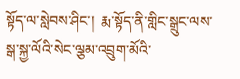སྟོད་ལ་སླེབས་ཤིང་།  རྨ་སྟོད་ནི་གླིང་སྒྲུང་ལས་སྒ་སྐྱ་ལོའི་སེང་ལྕམ་འབྲུག་མོའི་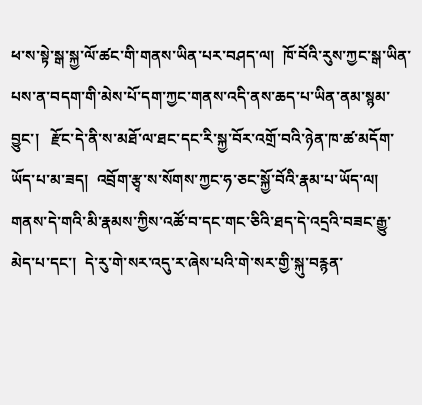ཕ་ས་སྟེ་སྒ་སྐྱ་ལོ་ཚང་གི་གནས་ཡིན་པར་བཤད་ལ།  ཁོ་བོའི་རུས་ཀྱང་སྒ་ཡིན་པས་ན་བདག་གི་མེས་པོ་དག་ཀྱང་གནས་འདི་ནས་ཆད་པ་ཡིན་ནམ་སྙམ་བྱུང་།   རྫོང་དེ་ནི་ས་མཐོ་ལ་ཐང་དང་རི་སྐྱ་བོར་འགྲོ་བའི་ཉེན་ཁ་ཚ་མདོག་ཡོད་པ་མ་ཟད།  འབྲོག་རྩྭ་ས་སོགས་ཀྱང་ཧ་ཅང་སྐྱོ་བོའི་རྣམ་པ་ཡོད་ལ།  གནས་དེ་གའི་མི་རྣམས་ཀྱིས་འཚོ་བ་དང་གང་ཅིའི་ཐད་དེ་འདྲའི་བཟང་རྒྱུ་མེད་པ་དང་།  དེ་རུ་གེ་སར་འདུ་ར་ཞེས་པའི་གེ་སར་གྱི་སྐུ་བརྙན་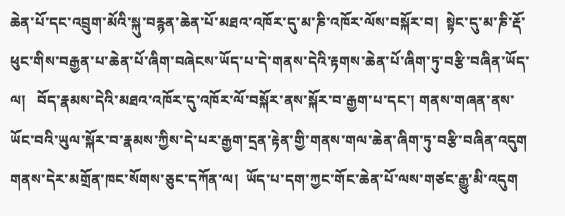ཆེན་པོ་དང་འབྲུག་མོའི་སྐུ་བརྙན་ཆེན་པོ་མཐའ་འཁོར་དུ་མ་ཎི་འཁོར་ལོས་བསྐོར་བ།  སྟེང་དུ་མ་ཎི་རྡོ་ཕུང་གིས་བརྒྱན་པ་ཆེན་པོ་ཞིག་བཞེངས་ཡོད་པ་དེ་གནས་དེའི་རྟགས་ཆེན་པོ་ཞིག་ཏུ་བརྩི་བཞིན་ཡོད་ལ།   བོད་རྣམས་དེའི་མཐའ་འཁོར་དུ་འཁོར་ལོ་བསྐོར་ནས་སྐོར་བ་རྒྱག་པ་དང་། གནས་གཞན་ནས་ཡོང་བའི་ཡུལ་སྐོར་བ་རྣམས་ཀྱིས་དེ་པར་རྒྱག་དྲན་རྟེན་གྱི་གནས་གལ་ཆེན་ཞིག་ཏུ་བརྩི་བཞིན་འདུག    གནས་དེར་མགྲོན་ཁང་སོགས་ཅུང་དཀོན་ལ།  ཡོད་པ་དག་ཀྱང་གོང་ཆེན་པོ་ལས་གཙང་རྒྱུ་མི་འདུག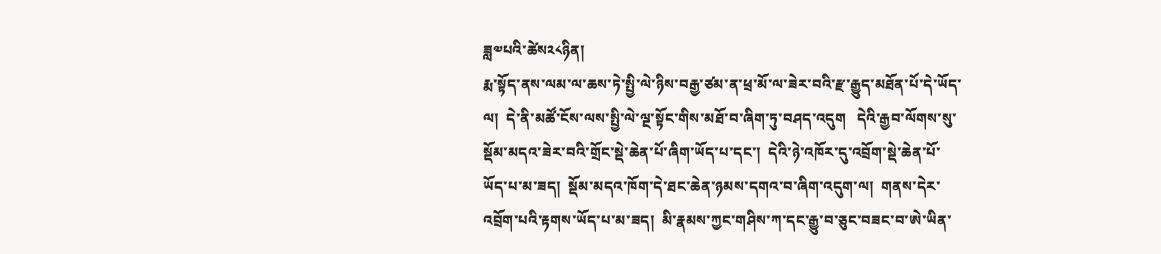ཟླ༧པའི་ཚེས༢༨ཉིན།
རྨ་སྟོད་ནས་ལམ་ལ་ཆས་ཏེ་སྤྱི་ལེ་ཉིས་བརྒྱ་ཙམ་ན་ཕྲ་མོ་ལ་ཟེར་བའི་རྫ་རྒྱུད་མཐོན་པོ་དེ་ཡོད་ལ།  དེ་ནི་མཚོ་ངོས་ལས་སྤྱི་ལེ་ལྔ་སྟོང་གིས་མཐོ་བ་ཞིག་ཏུ་བཤད་འདུག   དེའི་རྒྱབ་ལོགས་སུ་སྡོམ་མདའ་ཟེར་བའི་གྲོང་སྡེ་ཆེན་པོ་ཞིག་ཡོད་པ་དང་།  དེའི་ཉེ་འཁོར་དུ་འབྲོག་སྡེ་ཆེན་པོ་ཡོད་པ་མ་ཟད།  སྡོམ་མདའ་ཁོག་དེ་ཐང་ཆེན་ཉམས་དགའ་བ་ཞིག་འདུག་ལ།  གནས་དེར་འབྲོག་པའི་རྟགས་ཡོད་པ་མ་ཟད།  མི་རྣམས་ཀྱང་གཤིས་ཀ་དང་རྒྱུ་བ་ཅུང་བཟང་བ་ཨེ་ཡིན་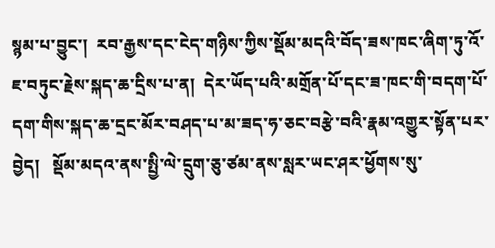སྙམ་པ་བྱུང་།  རབ་རྒྱས་དང་ངེད་གཉིས་ཀྱིས་སྡོམ་མདའི་བོད་ཟས་ཁང་ཞིག་ཏུ་འོ་ཇ་བཏུང་རྗེས་སྐད་ཆ་དྲིས་པ་ན།  དེར་ཡོད་པའི་མགྲོན་པོ་དང་ཟ་ཁང་གི་བདག་པོ་དག་གིས་སྐད་ཆ་དྲང་མོར་བཤད་པ་མ་ཟད་ཧ་ཅང་བརྩེ་བའི་རྣམ་འགྱུར་སྟོན་པར་བྱེད།   སྡོམ་མདའ་ནས་སྤྱི་ལེ་དྲུག་ཅུ་ཙམ་ནས་སླར་ཡང་ཤར་ཕྱོགས་སུ་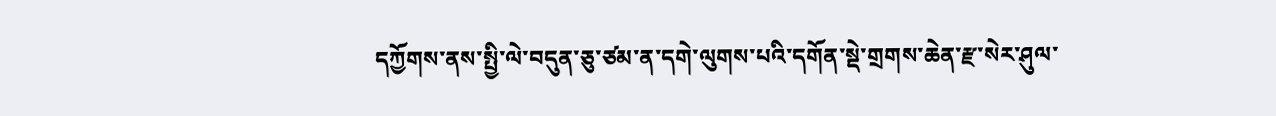དཀྱོགས་ནས་སྤྱི་ལེ་བདུན་ཅུ་ཙམ་ན་དགེ་ལུགས་པའི་དགོན་སྡེ་གྲགས་ཆེན་རྫ་སེར་ཤུལ་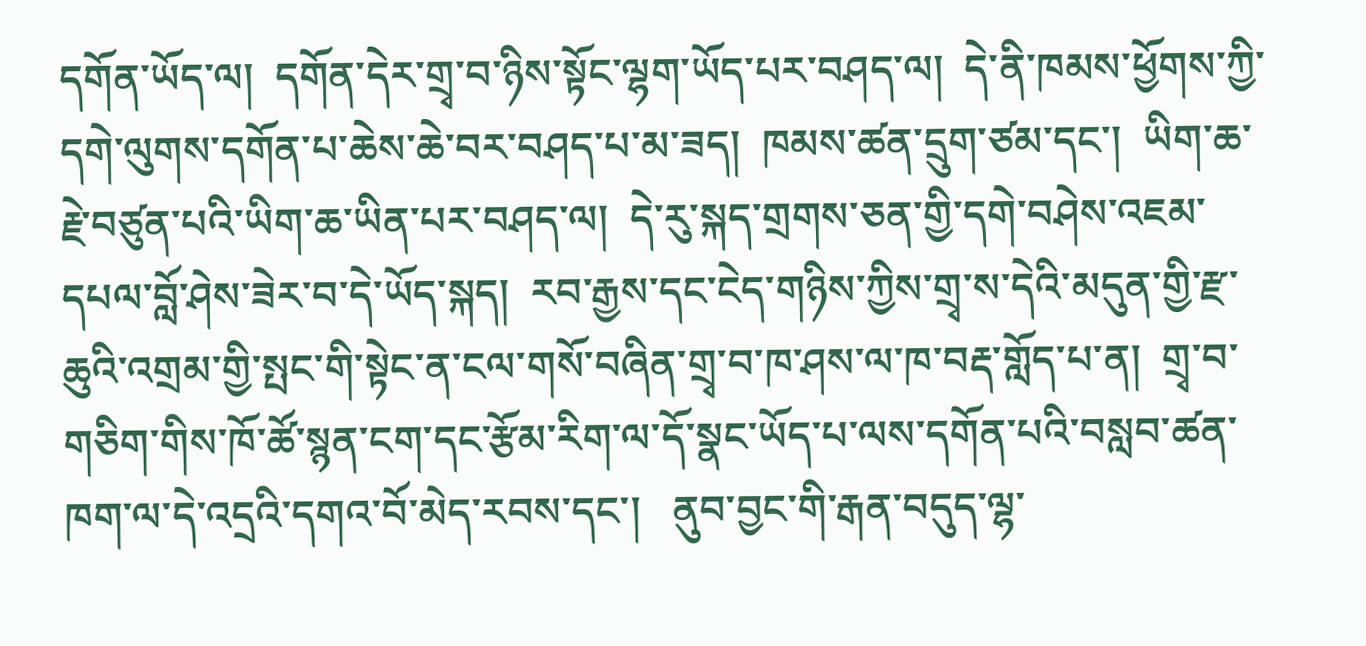དགོན་ཡོད་ལ།  དགོན་དེར་གྲྭ་བ་ཉིས་སྟོང་ལྷག་ཡོད་པར་བཤད་ལ།  དེ་ནི་ཁམས་ཕྱོགས་ཀྱི་དགེ་ལུགས་དགོན་པ་ཆེས་ཆེ་བར་བཤད་པ་མ་ཟད།  ཁམས་ཚན་དྲུག་ཙམ་དང་།  ཡིག་ཆ་རྗེ་བཙུན་པའི་ཡིག་ཆ་ཡིན་པར་བཤད་ལ།  དེ་རུ་སྐད་གྲགས་ཅན་གྱི་དགེ་བཤེས་འཇམ་དཔལ་བློ་ཤེས་ཟེར་བ་དེ་ཡོད་སྐད།  རབ་རྒྱས་དང་ངེད་གཉིས་ཀྱིས་གྲྭ་ས་དེའི་མདུན་གྱི་རྫ་ཆུའི་འགྲམ་གྱི་སྤང་གི་སྟེང་ན་ངལ་གསོ་བཞིན་གྲྭ་བ་ཁ་ཤས་ལ་ཁ་བརྡ་གློད་པ་ན།  གྲྭ་བ་གཅིག་གིས་ཁོ་ཚོ་སྙན་ངག་དང་རྩོམ་རིག་ལ་དོ་སྣང་ཡོད་པ་ལས་དགོན་པའི་བསླབ་ཚན་ཁག་ལ་དེ་འདྲའི་དགའ་བོ་མེད་རབས་དང་།   ནུབ་བྱང་གི་རྒན་བདུད་ལྷ་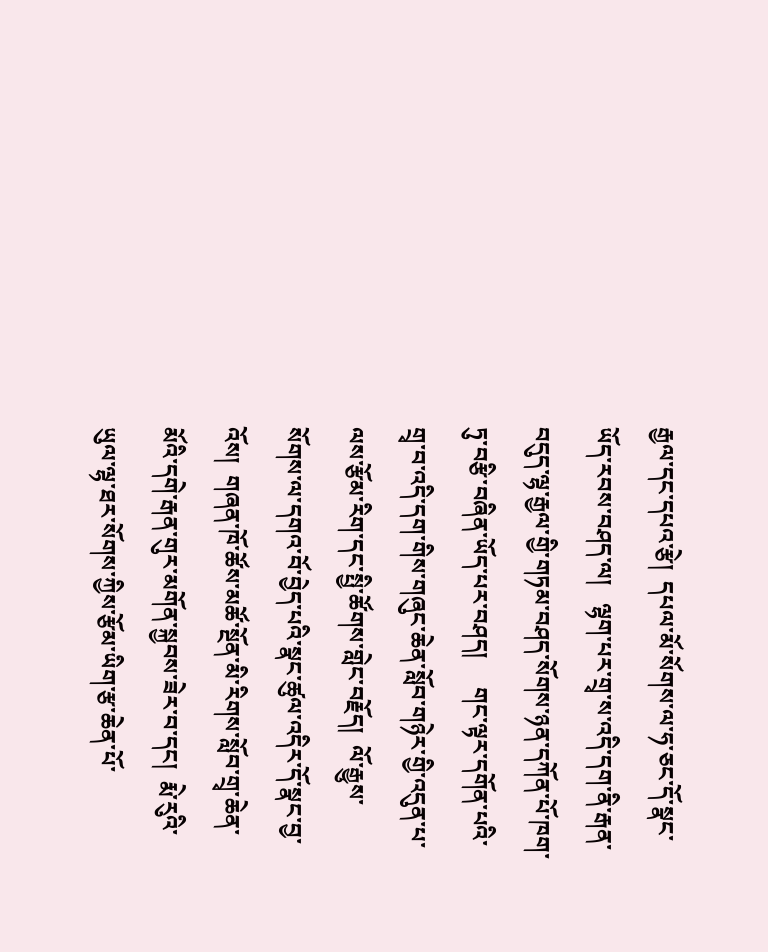རྒྱལ་དང་དཔའ་རྩེ།  དཔལ་མོ་སོགས་ལ་ཧ་ཅང་དོ་སྣང་ཡོད་རབས་བཤད་ལ།   ལྷག་པར་གྲྭ་ས་འདི་དག་ནི་རྒན་བདུད་ལྷ་རྒྱལ་གྱི་གཏམ་བཤད་སོགས་ཉན་དཀོན་པོ་ཁག་ཏུ་བརྩི་བཞིན་ཡོད་པར་བཤད།     གང་ལྟར་དགོན་པའི་གྲྭ་བ་འདི་དག་གིས་གཞུང་ཆེན་སློབ་གཉེར་གྱི་འདུན་པ་ལས་རྩོམ་རིག་དང་སྤྱི་ཚོགས་གླེང་བརྗོད།  ལོ་རྒྱུས་སོགས་ལ་དགའ་བོ་བྱེད་པའི་སྣང་ཚུལ་འདིར་དོ་སྣང་བྱ་འོས།  གཞན་ཁོ་ཚོས་མཚོ་སྔོན་མི་རིགས་སློབ་གྲྭ་ཆེན་མོའི་དགེ་རྒན་གུར་མགོན་སྐྱབས་ཟེར་བ་དང།  རྨེ་རུའི་ཡུལ་ལྷ་ཐར་སོགས་ཀྱིས་རྩོམ་ཡིག་རྩ་ཆེན་པོ་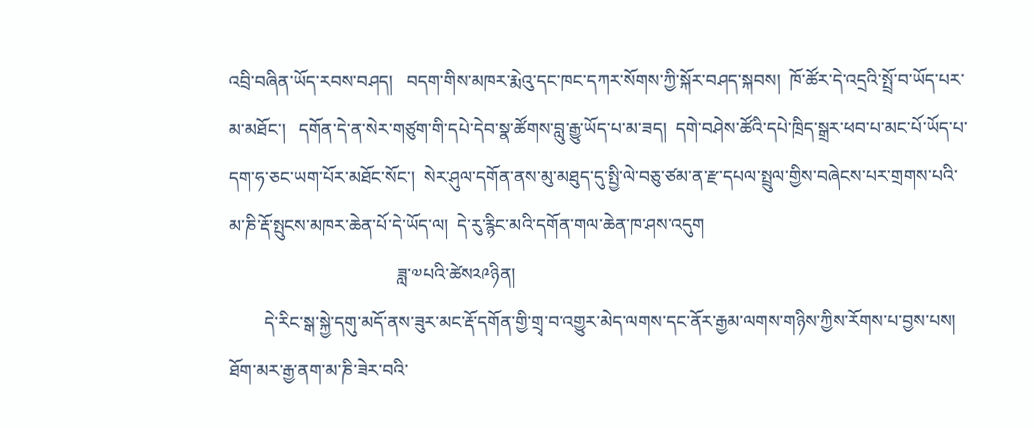འབྲི་བཞིན་ཡོད་རབས་བཤད།   བདག་གིས་མཁར་རྨེའུ་དང་ཁང་དཀར་སོགས་ཀྱི་སྐོར་བཤད་སྐབས།  ཁོ་ཚོར་དེ་འདྲའི་སྤྲོ་བ་ཡོད་པར་མ་མཐོང་།   དགོན་དེ་ན་སེར་གཙུག་གི་དཔེ་དེབ་སྣ་ཚོགས་བླུ་རྒྱུ་ཡོད་པ་མ་ཟད།  དགེ་བཤེས་ཚོའི་དཔེ་ཁྲིད་སྒྲར་ཕབ་པ་མང་པོ་ཡོད་པ་དག་ཧ་ཅང་ཡག་པོར་མཐོང་སོང་།  སེར་ཤུལ་དགོན་ནས་མུ་མཐུད་དུ་སྤྱི་ལེ་བཅུ་ཙམ་ན་རྫ་དཔལ་སྤྲུལ་གྱིས་བཞེངས་པར་གྲགས་པའི་མ་ཎི་རྡོ་སྤུངས་མཁར་ཆེན་པོ་དེ་ཡོད་ལ།  དེ་རུ་རྙིང་མའི་དགོན་གལ་ཆེན་ཁ་ཤས་འདུག
                                      ཟླ་༧པའི་ཚེས༢༩ཉིན།
        དེ་རིང་སྒ་སྐྱེ་དགུ་མདོ་ནས་ཟུར་མང་རྡོ་དགོན་གྱི་གྲྭ་བ་འགྱུར་མེད་ལགས་དང་ནོར་རྒྱམ་ལགས་གཉིས་ཀྱིས་རོགས་པ་བྱས་པས།  ཐོག་མར་རྒྱ་ནག་མ་ཎི་ཟེར་བའི་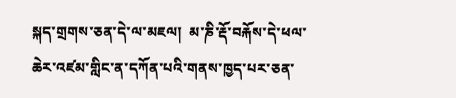སྐད་གྲགས་ཅན་དེ་ལ་མཇལ།  མ་ཎི་རྡོ་བརྐོས་དེ་ཕལ་ཆེར་འཛམ་གླིང་ན་དཀོན་པའི་གནས་ཁྱད་པར་ཅན་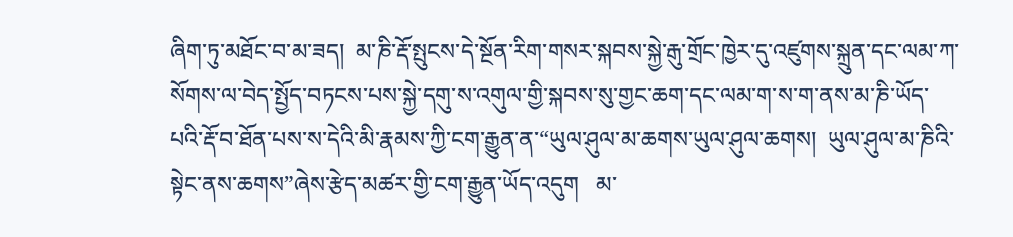ཞིག་ཏུ་མཐོང་བ་མ་ཟད།  མ་ཎི་རྡོ་སྤུངས་དེ་སྔོན་རིག་གསར་སྐབས་སྐྱེ་རྒུ་གྲོང་ཁྱེར་དུ་འཛུགས་སྐྲུན་དང་ལམ་ཀ་སོགས་ལ་བེད་སྤྱོད་བཏངས་པས་སྐྱེ་དགུ་ས་འགུལ་གྱི་སྐབས་སུ་གྱང་ཆག་དང་ལམ་ག་ས་ག་ནས་མ་ཎི་ཡོད་པའི་རྡོ་བ་ཐོན་པས་ས་དེའི་མི་རྣམས་ཀྱི་ངག་རྒྱུན་ན་“ཡུལ་ཤུལ་མ་ཆགས་ཡུལ་ཤུལ་ཆགས།  ཡུལ་ཤུལ་མ་ཎིའི་སྟེང་ནས་ཆགས”ཞེས་རྩེད་མཚར་གྱི་ངག་རྒྱུན་ཡོད་འདུག   མ་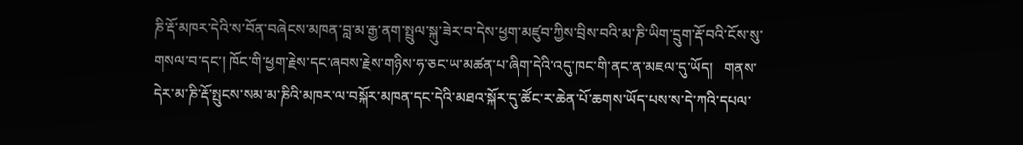ཎི་རྡོ་མཁར་དེའི་ས་བོན་བཞེངས་མཁན་བླ་མ་རྒྱ་ནག་སྤྲུལ་སྐུ་ཟེར་བ་དེས་ཕྱག་མཛུབ་ཀྱིས་བྲིས་བའི་མ་ཎི་ཡིག་དྲུག་རྡོ་བའི་ངོས་སུ་གསལ་བ་དང་། ཁོང་གི་ཕྱག་རྗེས་དང་ཞབས་རྗེས་གཉིས་ཧ་ཅང་ཡ་མཚན་པ་ཞིག་དེའི་འདུ་ཁང་གི་ནང་ན་མཇལ་དུ་ཡོད།   གནས་དེར་མ་ཎི་རྡོ་སྤུངས་སམ་མ་ཎིའི་མཁར་ལ་བསྐོར་མཁན་དང་དེའི་མཐའ་སྐོར་དུ་ཚོང་ར་ཆེན་པོ་ཆགས་ཡོད་པས་ས་དེ་ཀའི་དཔལ་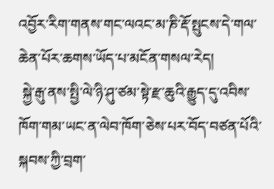འབྱོར་རིག་གནས་གང་ལའང་མ་ཎི་རྡོ་སྤུངས་དེ་གལ་ཆེན་པོར་ཆགས་ཡོད་པ་མངོན་གསལ་རེད།
 སྐྱེ་རྒུ་ནས་སྤྱི་ལེ་ཉི་ཤུ་ཙམ་སྟེ་རྫ་ཆུའི་རྒྱུད་དུ་འབིས་ཁོག་གམ་ཡང་ན་ལེབ་ཁོག་ཅེས་པར་བོད་བཙན་པོའི་སྐབས་ཀྱི་བྲག་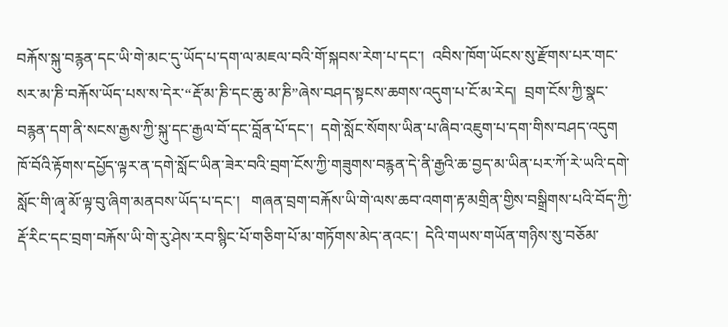བརྐོས་སྐུ་བརྙན་དང་ཡི་གེ་མང་དུ་ཡོད་པ་དག་ལ་མཇལ་བའི་གོ་སྐབས་རེག་པ་དང་།  འབིས་ཁོག་ཡོངས་སུ་རྫོགས་པར་གང་སར་མ་ཎི་བརྐོས་ཡོད་པས་ས་དེར་“རྡོ་མ་ཎི་དང་ཆུ་མ་ཎི”ཞེས་བཤད་སྟངས་ཆགས་འདུག་པ་ངོ་མ་རེད།  བྲག་ངོས་ཀྱི་སྣང་བརྙན་དག་ནི་སངས་རྒྱས་ཀྱི་སྐུ་དང་རྒྱལ་བོ་དང་བློན་པོ་དང་།  དགེ་སློང་སོགས་ཡིན་པ་ཞིབ་འཇུག་པ་དག་གིས་བཤད་འདུག   ཁོ་བོའི་རྟོགས་དཔྱོད་ལྟར་ན་དགེ་སློང་ཡིན་ཟེར་བའི་བྲག་ངོས་ཀྱི་གཟུགས་བརྙན་དེ་ནི་རྒྱའི་ཆ་བྱད་མ་ཡིན་པར་ཀོ་རེ་ཡའི་དགེ་སློང་གི་ཞྭ་མོ་ལྟ་བུ་ཞིག་མནབས་ཡོད་པ་དང་།   གཞན་བྲག་བརྐོས་ཡི་གེ་ལས་ཆབ་འགག་རྟ་མགྲིན་གྱིས་བསྒྲིགས་པའི་བོད་ཀྱི་རྡོ་རིང་དང་བྲག་བརྐོས་ཡི་གེ་རུ་ཤེས་རབ་སྙིང་པོ་གཅིག་པོ་མ་གཏོགས་མེད་ནའང་།  དེའི་གཡས་གཡོན་གཉིས་སུ་བཅོམ་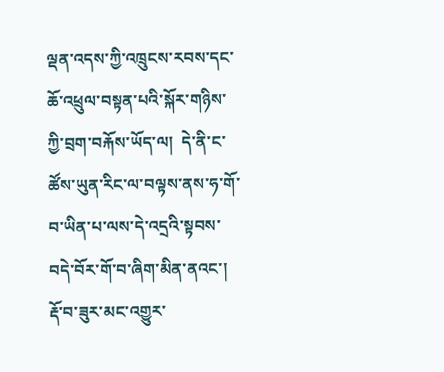ལྡན་འདས་ཀྱི་འཁྲུངས་རབས་དང་ཆོ་འཕྲུལ་བསྟན་པའི་སྐོར་གཉིས་ཀྱི་བྲག་བརྐོས་ཡོད་ལ།  དེ་ནི་ང་ཚོས་ཡུན་རིང་ལ་བལྟས་ནས་ཧ་གོ་བ་ཡིན་པ་ལས་དེ་འདྲའི་སྟབས་བདེ་བོར་གོ་བ་ཞིག་མིན་ནའང་།  རྡོ་བ་ཟུར་མང་འགྱུར་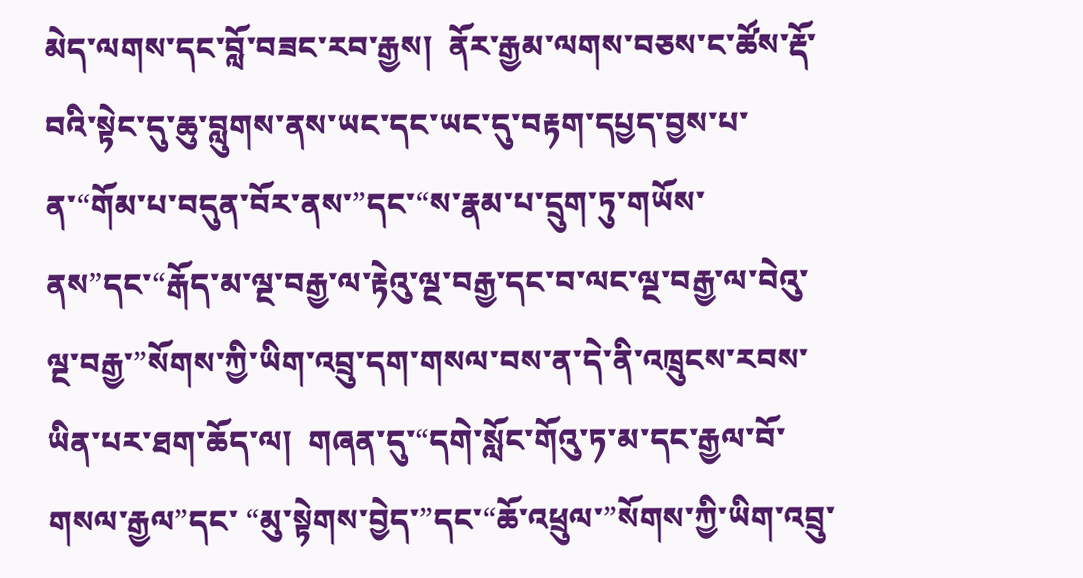མེད་ལགས་དང་བློ་བཟང་རབ་རྒྱས།  ནོར་རྒྱམ་ལགས་བཅས་ང་ཚོས་རྡོ་བའི་སྟེང་དུ་ཆུ་བླུགས་ནས་ཡང་དང་ཡང་དུ་བརྟག་དཔྱད་བྱས་པ་ན་“གོམ་པ་བདུན་བོར་ནས་”དང་“ས་རྣམ་པ་དྲུག་ཏུ་གཡོས་ནས”དང་“རྒོད་མ་ལྔ་བརྒྱ་ལ་རྟེའུ་ལྔ་བརྒྱ་དང་བ་ལང་ལྔ་བརྒྱ་ལ་བེའུ་ལྔ་བརྒྱ་”སོགས་ཀྱི་ཡིག་འབྲུ་དག་གསལ་བས་ན་དེ་ནི་འཁྲུངས་རབས་ཡིན་པར་ཐག་ཆོད་ལ།  གཞན་དུ་“དགེ་སློང་གོའུ་ཏ་མ་དང་རྒྱལ་བོ་གསལ་རྒྱལ”དང་ “མུ་སྟེགས་བྱེད་”དང་“ཆོ་འཕྲུལ་”སོགས་ཀྱི་ཡིག་འབྲུ་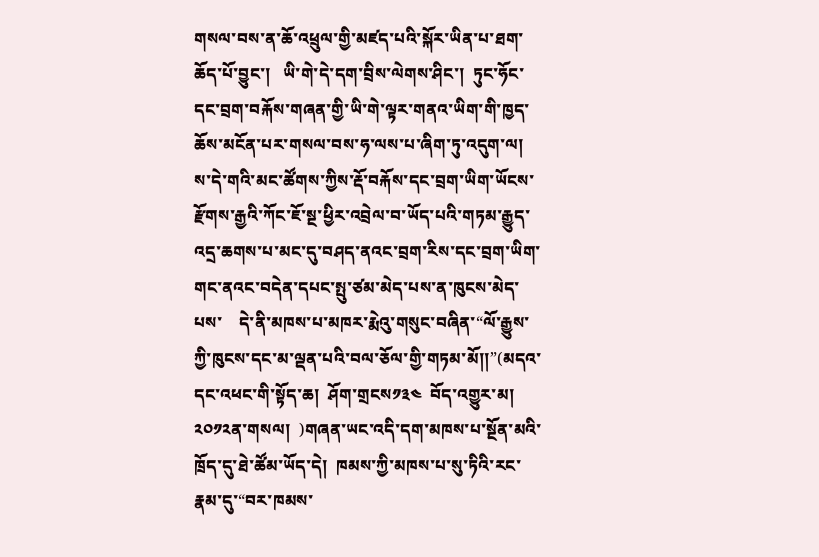གསལ་བས་ན་ཆོ་འཕྲུལ་གྱི་མཛད་པའི་སྐོར་ཡིན་པ་ཐག་ཆོད་པོ་བྱུང་།   ཡི་གེ་དེ་དག་བྲིས་ལེགས་ཤིང་།  ཏུང་ཧོང་དང་བྲག་བརྐོས་གཞན་གྱི་ཡི་གེ་ལྟར་གནའ་ཡིག་གི་ཁྱད་ཆོས་མངོན་པར་གསལ་བས་ཧ་ལས་པ་ཞིག་ཏུ་འདུག་ལ།  ས་དེ་གའི་མང་ཚོགས་ཀྱིས་རྡོ་བརྐོས་དང་བྲག་ཡིག་ཡོངས་རྫོགས་རྒྱའི་ཀོང་ཇོ་སྔ་ཕྱིར་འབྲེལ་བ་ཡོད་པའི་གཏམ་རྒྱུད་འདྲ་ཆགས་པ་མང་དུ་བཤད་ནའང་བྲག་རིས་དང་བྲག་ཡིག་གང་ནའང་བདེན་དཔང་སྤུ་ཙམ་མེད་པས་ན་ཁུངས་མེད་པས་    དེ་ནི་མཁས་པ་མཁར་རྨེའུ་གསུང་བཞིན་“ལོ་རྒྱུས་ཀྱི་ཁུངས་དང་མ་ལྡན་པའི་བལ་ཅོལ་གྱི་གཏམ་མོ།།”(མདའ་དང་འཕང་གི་སྟོད་ཆ།  ཤོག་གྲངས༡༣༤  བོད་འགྱུར་མ།  ༢༠༡༢ན་གསལ།  )གཞན་ཡང་འདི་དག་མཁས་པ་སྔོན་མའི་ཁྲོད་དུ་ཐེ་ཚོམ་ཡོད་དེ།  ཁམས་ཀྱི་མཁས་པ་སུ་ཏིའི་རང་རྣམ་དུ་“བར་ཁམས་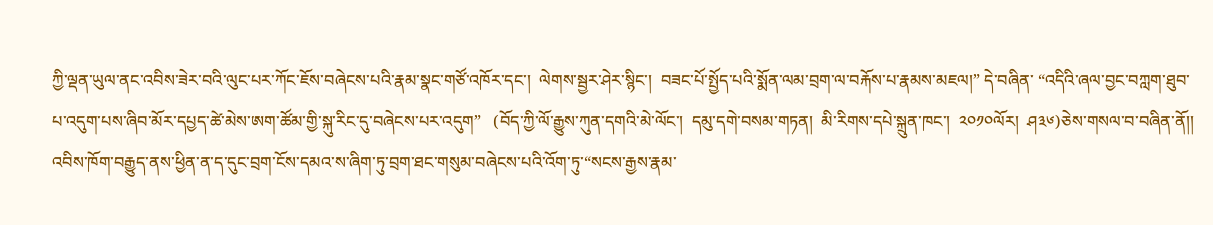ཀྱི་ལྡན་ཡུལ་ནང་འབིས་ཟེར་བའི་ལུང་པར་ཀོང་ཇོས་བཞེངས་པའི་རྣམ་སྣང་གཙོ་འཁོར་དང་།  ལེགས་སྦྱར་ཤེར་སྙིང་།  བཟང་པོ་སྤྱོད་པའི་སྨོན་ལམ་བྲག་ལ་བརྐོས་པ་རྣམས་མཇལ།” དེ་བཞིན་ “འདིའི་ཞལ་བྱང་བཀླག་ཐུབ་པ་འདུག་པས་ཞིབ་མོར་དཔྱད་ཚེ་མེས་ཨག་ཚོམ་གྱི་སྐུ་རིང་དུ་བཞེངས་པར་འདུག”   (བོད་ཀྱི་ལོ་རྒྱུས་ཀུན་དགའི་མེ་ལོང་།  དམུ་དགེ་བསམ་གཏན།  མི་རིགས་དཔེ་སྐྲུན་ཁང་།  ༢༠༡༠ལོར།  ཤ༣༦)ཅེས་གསལ་བ་བཞིན་ནོ།།  འབིས་ཁོག་བརྒྱུད་ནས་ཕྱིན་ན་ད་དུང་བྲག་ངོས་དམའ་ས་ཞིག་ཏུ་བྲག་ཐང་གསུམ་བཞེངས་པའི་འོག་ཏུ་“སངས་རྒྱས་རྣམ་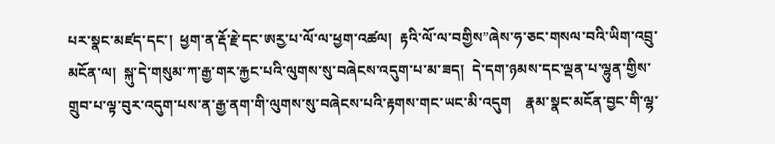པར་སྣང་མཛད་དང་།  ཕྱག་ན་རྡོ་རྗེ་དང་ཨརྱ་པ་ལོ་ལ་ཕྱག་འཚལ།  རྟའི་ལོ་ལ་བགྱིས”ཞེས་ཧ་ཅང་གསལ་བའི་ཡིག་འབྲུ་མངོན་ལ།  སྐུ་དེ་གསུམ་ཀ་རྒྱ་གར་རྐྱང་པའི་ལུགས་སུ་བཞེངས་འདུག་པ་མ་ཟད།  དེ་དག་ཉམས་དང་ལྡན་པ་ལྷུན་གྱིས་གྲུབ་པ་ལྟ་བུར་འདུག་པས་ན་རྒྱ་ནག་གི་ལུགས་སུ་བཞེངས་པའི་རྟགས་གང་ཡང་མི་འདུག    རྣམ་སྣང་མངོན་བྱང་གི་ལྷ་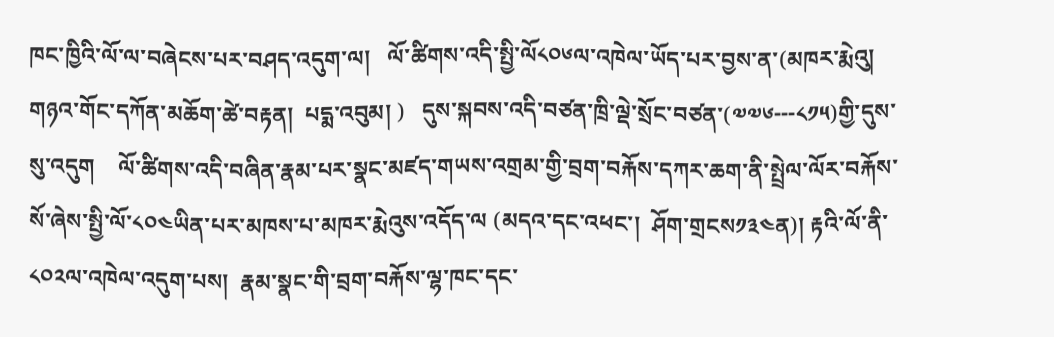ཁང་ཁྱིའི་ལོ་ལ་བཞེངས་པར་བཤད་འདུག་ལ།   ལོ་ཚིགས་འདི་སྤྱི་ལོ༨༠༦ལ་འཁེལ་ཡོད་པར་བྱས་ན་(མཁར་རྨེའུ།  གཉའ་གོང་དཀོན་མཆོག་ཚེ་བརྟན།  པདྨ་འབུམ། )   དུས་སྐབས་འདི་བཙན་ཁྲི་ལྡེ་སྲོང་བཙན་(༧༧༦---༨༡༥)གྱི་དུས་སུ་འདུག    ལོ་ཚིགས་འདི་བཞིན་རྣམ་པར་སྣང་མཛད་གཡས་འགྲམ་གྱི་བྲག་བརྐོས་དཀར་ཆག་ནི་སྤྲེལ་ལོར་བརྐོས་སོ་ཞེས་སྤྱི་ལོ་༨༠༤ཡིན་པར་མཁས་པ་མཁར་རྨེའུས་འདོད་ལ (མདའ་དང་འཕང་།  ཤོག་གྲངས༡༣༤ན)། རྟའི་ལོ་ནི་༨༠༢ལ་འཁེལ་འདུག་པས།  རྣམ་སྣང་གི་བྲག་བརྐོས་ལྷ་ཁང་དང་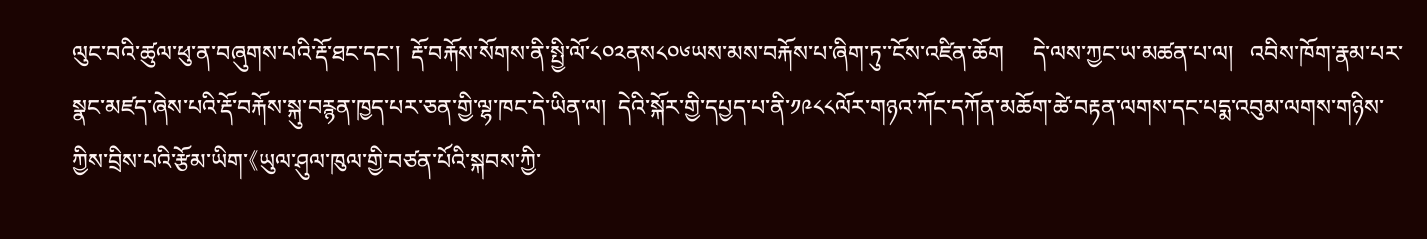ལུང་བའི་ཚུལ་ཕུ་ན་བཞུགས་པའི་རྡོ་ཐང་དང་།  རྡོ་བརྐོས་སོགས་ནི་སྤྱི་ལོ་༨༠༢ནས༨༠༦ཡས་མས་བརྐོས་པ་ཞིག་ཏུ་་ངོས་འཛིན་ཆོག     དེ་ལས་ཀྱང་ཡ་མཚན་པ་ལ།   འབིས་ཁོག་རྣམ་པར་སྣང་མཛད་ཞེས་པའི་རྡོ་བརྐོས་སྐུ་བརྙན་ཁྱད་པར་ཅན་གྱི་ལྷ་ཁང་དེ་ཡིན་ལ།  དེའི་སྐོར་གྱི་དཔྱད་པ་ནི་༡༩༨༨ལོར་གཉའ་ཀོང་དཀོན་མཆོག་ཚེ་བརྟན་ལགས་དང་པདྨ་འབུམ་ལགས་གཉིས་ཀྱིས་བྲིས་པའི་རྩོམ་ཡིག་《ཡུལ་ཤུལ་ཁུལ་གྱི་བཙན་པོའི་སྐབས་ཀྱི་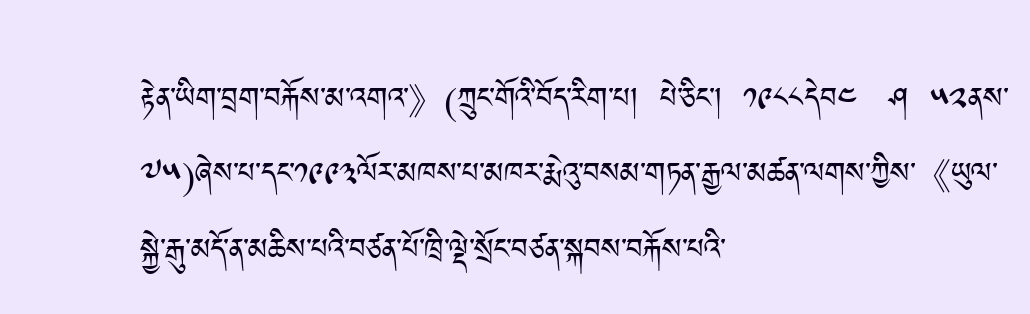རྟེན་ཡིག་བྲག་བརྐོས་མ་འགའ་》(ཀྲུང་གོའི་བོད་རིག་པ།  པེ་ཅིང་།  ༡༩༨༨དེབ༤   ཤ  ༥༢ནས་༧༥)ཞེས་པ་དང་༡༩༩༣ལོར་མཁས་པ་མཁར་རྨེའུ་བསམ་གཏན་རྒྱལ་མཚན་ལགས་ཀྱིས་《ཡུལ་སྐྱེ་རྒུ་མདོ་ན་མཆིས་པའི་བཙན་པོ་ཁྲི་ལྡེ་སྲོང་བཙན་སྐབས་བརྐོས་པའི་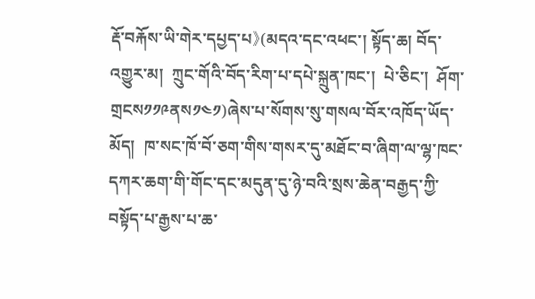རྡོ་བརྐོས་ཡི་གེར་དཔྱད་པ》(མདའ་དང་འཕང་། སྟོད་ཆ། བོད་འགྱུར་མ།  ཀྲུང་གོའི་བོད་རིག་པ་དཔེ་སྐྲུན་ཁང་།  པེ་ཅིང་།  ཤོག་གྲངས༡༡༩ནས༡༤༡)ཞེས་པ་སོགས་སུ་གསལ་བོར་འཁོད་ཡོད་མོད།  ཁ་སང་ཁོ་བོ་ཅག་གིས་གསར་དུ་མཐོང་བ་ཞིག་ལ་ལྷ་ཁང་དཀར་ཆག་གི་གོང་དང་མདུན་དུ་ཉེ་བའི་སྲས་ཆེན་བརྒྱད་ཀྱི་བསྟོད་པ་རྒྱས་པ་ཆ་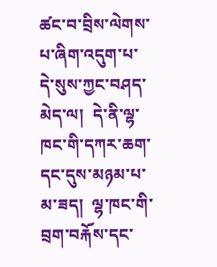ཚང་བ་བྲིས་ལེགས་པ་ཞིག་འདུག་པ་དེ་སུས་ཀྱང་བཤད་མེད་ལ།  དེ་ནི་ལྷ་ཁང་གི་དཀར་ཆག་དང་དུས་མཉམ་པ་མ་ཟད།  ལྷ་ཁང་གི་བྲག་བརྐོས་དང་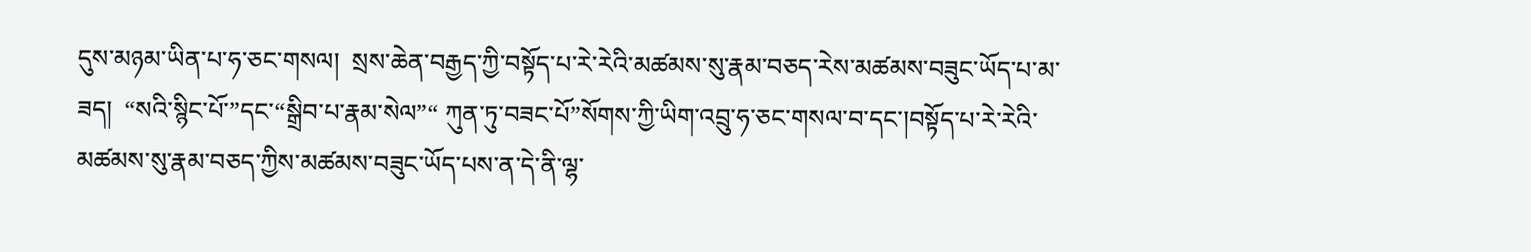དུས་མཉམ་ཡིན་པ་ཧ་ཅང་གསལ།  སྲས་ཆེན་བརྒྱད་ཀྱི་བསྟོད་པ་རེ་རེའི་མཚམས་སུ་རྣམ་བཅད་རེས་མཚམས་བཟུང་ཡོད་པ་མ་ཟད།  “སའི་སྙིང་པོ་”དང་“སྒྲིབ་པ་རྣམ་སེལ”“ ཀུན་ཏུ་བཟང་པོ”སོགས་ཀྱི་ཡིག་འབྲུ་ཧ་ཅང་གསལ་བ་དང་།བསྟོད་པ་རེ་རེའི་མཚམས་སུ་རྣམ་བཅད་ཀྱིས་མཚམས་བཟུང་ཡོད་པས་ན་དེ་ནི་ལྷ་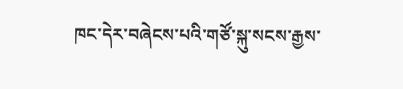ཁང་དེར་བཞེངས་པའི་གཙོ་སྐུ་སངས་རྒྱས་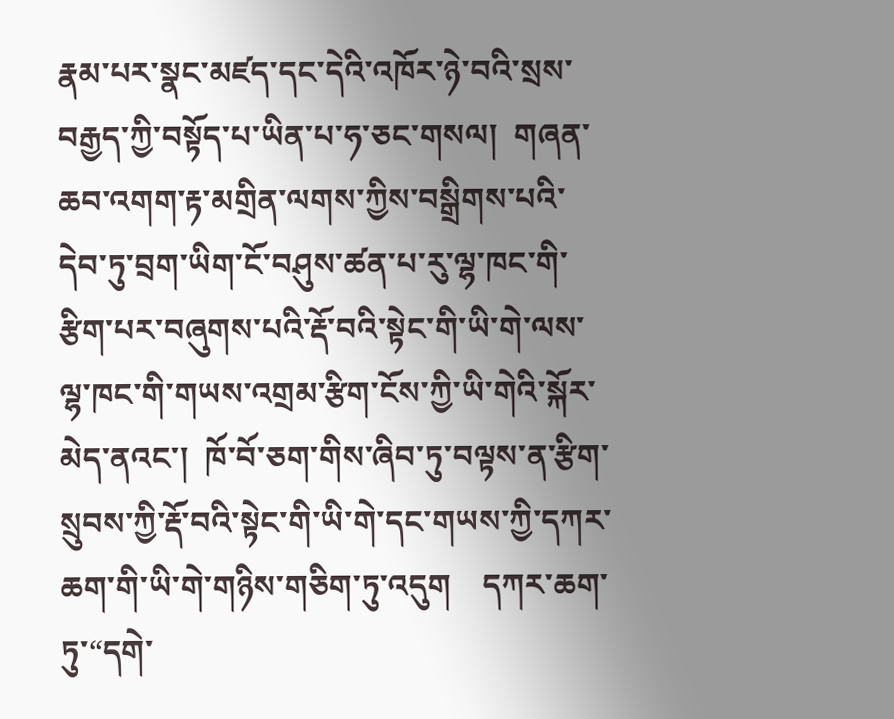རྣམ་པར་སྣང་མཛད་དང་དེའི་འཁོར་ཉེ་བའི་སྲས་བརྒྱད་ཀྱི་བསྟོད་པ་ཡིན་པ་ཧ་ཅང་གསལ།  གཞན་ཆབ་འགག་རྟ་མགྲིན་ལགས་ཀྱིས་བསྒྲིགས་པའི་དེབ་ཏུ་བྲག་ཡིག་ངོ་བཤུས་ཚན་པ་རུ་ལྷ་ཁང་གི་རྩིག་པར་བཞུགས་པའི་རྡོ་བའི་སྟེང་གི་ཡི་གེ་ལས་ལྷ་ཁང་གི་གཡས་འགྲམ་རྩིག་ངོས་ཀྱི་ཡི་གེའི་སྐོར་མེད་ནའང་།  ཁོ་བོ་ཅག་གིས་ཞིབ་ཏུ་བལྟས་ན་རྩིག་སྲུབས་ཀྱི་རྡོ་བའི་སྟེང་གི་ཡི་གེ་དང་གཡས་ཀྱི་དཀར་ཆག་གི་ཡི་གེ་གཉིས་གཅིག་ཏུ་འདུག    དཀར་ཆག་ཏུ་“དགེ་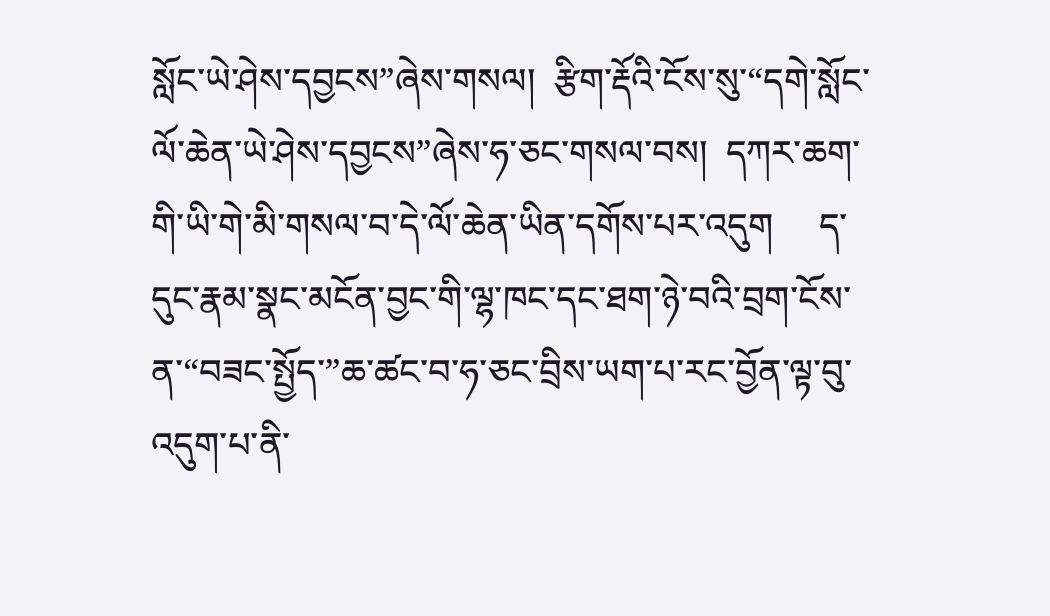སློང་ཡེ་ཤེས་དབྱངས”ཞེས་གསལ།  རྩིག་རྡོའི་ངོས་སུ་“དགེ་སློང་ལོ་ཆེན་ཡེ་ཤེས་དབྱངས”ཞེས་ཧ་ཅང་གསལ་བས།  དཀར་ཆག་གི་ཡི་གེ་མི་གསལ་བ་དེ་ལོ་ཆེན་ཡིན་དགོས་པར་འདུག     ད་དུང་རྣམ་སྣང་མངོན་བྱང་གི་ལྷ་ཁང་དང་ཐག་ཉེ་བའི་བྲག་ངོས་ན་“བཟང་སྤྱོད་”ཆ་ཚང་བ་ཧ་ཅང་བྲིས་ཡག་པ་རང་བྱོན་ལྟ་བུ་འདུག་པ་ནི་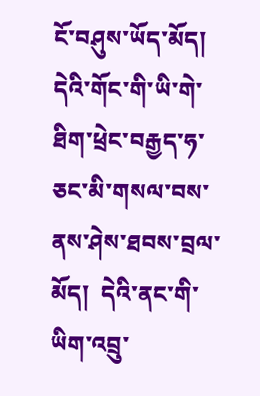ངོ་བཤུས་ཡོད་མོད།  དེའི་གོང་གི་ཡི་གེ་ཐིག་ཕྲེང་བརྒྱད་ཧ་ཅང་མི་གསལ་བས་ནས་ཤེས་ཐབས་བྲལ་མོད།  དེའི་ནང་གི་ཡིག་འབྲུ་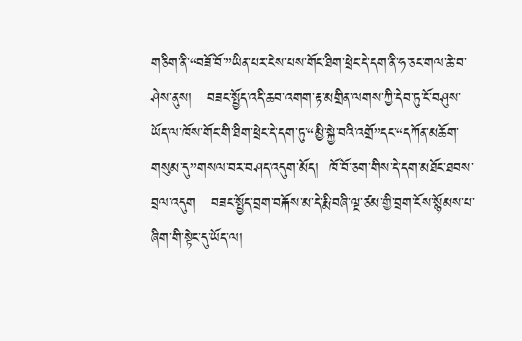གཅིག་ནི་“བཟོ་བོ་”ཡིན་པར་ངེས་པས་གོང་ཐིག་ཕྲེང་དེ་དག་ནི་ཧ་ཅང་གལ་ཆེ་བ་ཤེས་ནུས།   བཟང་སྤྱོད་འདི་ཆབ་འགག་རྟ་མགྲིན་ལགས་ཀྱི་དེབ་ཏུ་ངོ་བཤུས་ཡོད་ལ་ཁོས་གོང་གི་ཐིག་ཕྲེང་དེ་དག་ཏུ་“མྱི་སྐྱེ་བའི་འགྲོ”དང་“དཀོན་མཆོག་གསུམ་དུ”གསལ་བར་བཤད་འདུག་མོད།  ཁོ་བོ་ཅག་གིས་དེ་དག་མཐོང་ཐབས་བྲལ་འདུག   བཟང་སྤྱོད་བྲག་བརྐོས་མ་དེ་རྨི་བཞི་ལྔ་ཙམ་གྱི་བྲག་ངོས་སྙོམས་པ་ཞིག་གི་སྟེང་དུ་ཡོད་ལ།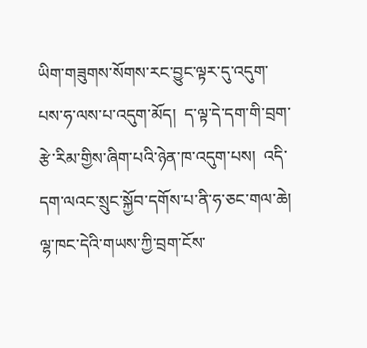ཡིག་གཟུགས་སོགས་རང་བྱུང་ལྟར་དུ་འདུག་པས་ཧ་ལས་པ་འདུག་མོད།  ད་ལྟ་དེ་དག་གི་བྲག་རྩེ་རིམ་གྱིས་ཞིག་པའི་ཉེན་ཁ་འདུག་པས།  འདི་དག་ལའང་སྲུང་སྐྱོབ་དགོས་པ་ནི་ཧ་ཅང་གལ་ཆེ།    ལྷ་ཁང་དེའི་གཡས་ཀྱི་བྲག་ངོས་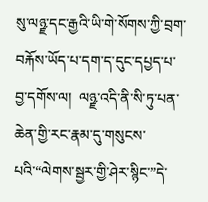སུ་ལཉྫ་དང་རྒྱའི་ཡི་གེ་སོགས་ཀྱི་བྲག་བརྐོས་ཡོད་པ་དག་ད་དུང་དཔྱད་པ་བྱ་དགོས་ལ།  ལཉྫ་འདི་ནི་སི་ཏུ་པན་ཆེན་གྱི་རང་རྣམ་དུ་གསུངས་པའི་“ལེགས་སྦྱར་གྱི་ཤེར་སྙིང་”དེ་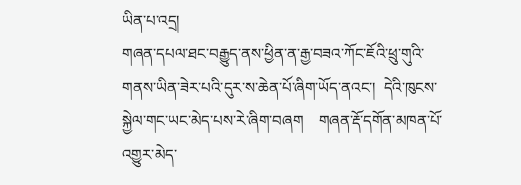ཡིན་པ་འདྲ།
གཞན་དཔལ་ཐང་བརྒྱུད་ནས་ཕྱིན་ན་རྒྱ་བཟའ་ཀོང་ཇོའི་ཕྲུ་གུའི་གནས་ཡིན་ཟེར་པའི་དུར་ས་ཆེན་པོ་ཞིག་ཡོད་ནའང་།  དེའི་ཁུངས་སྐྱེལ་གང་ཡང་མེད་པས་རེ་ཞིག་བཞག    གཞན་རྡོ་དགོན་མཁན་པོ་འགྱུར་མེད་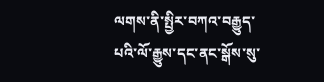ལགས་ནི་སྤྱིར་བཀའ་བརྒྱུད་པའི་ལོ་རྒྱུས་དང་ནང་སྒོས་སུ་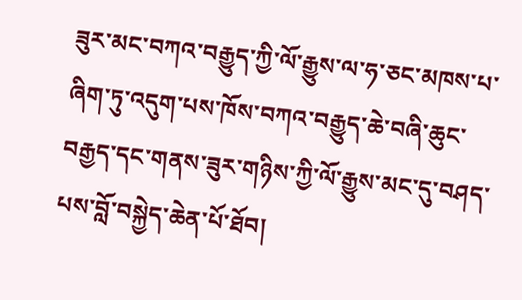ཟུར་མང་བཀའ་བརྒྱུད་ཀྱི་ལོ་རྒྱུས་ལ་ཧ་ཅང་མཁས་པ་ཞིག་ཏུ་འདུག་པས་ཁོས་བཀའ་བརྒྱུད་ཆེ་བཞི་ཆུང་བརྒྱད་དང་གནས་ཟུར་གཉིས་ཀྱི་ལོ་རྒྱུས་མང་དུ་བཤད་པས་བློ་བསྐྱེད་ཆེན་པོ་ཐོབ།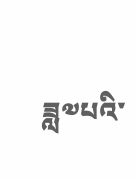ཟླ༧པའི་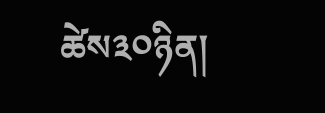ཚེས༣༠ཉིན།